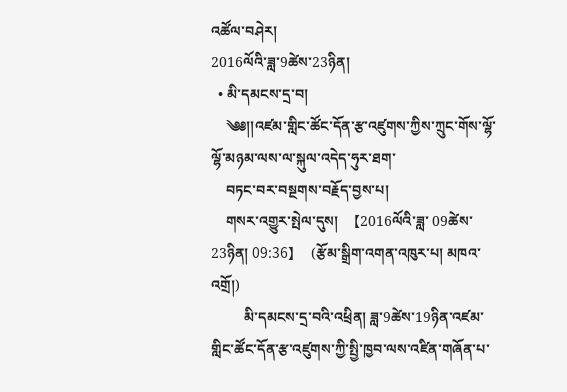འཚོལ་བཤེར།
2016ལོའི་ཟླ་9ཚེས་23ཉིན།
  • མི་དམངས་དྲ་བ།
    ༄༅།།འཛམ་གླིང་ཚོང་དོན་རྩ་འཛུགས་ཀྱིས་ཀྲུང་གོས་ལྷོ་ལྷོ་མཉམ་ལས་ལ་སྐུལ་འདེད་ཧུར་ཐག་
    བཏང་བར་བསྔགས་བརྗོད་བྱས་པ།
    གསར་འགྱུར་སྤེལ་དུས།  【2016ལོའི་ཟླ་ 09ཚེས་23ཉིན། 09:36】   (རྩོམ་སྒྲིག་འགན་འཁུར་པ། མཁའ་འགྲོ།)
         མི་དམངས་དྲ་བའི་འཕྲིན། ཟླ་9ཚེས་19ཉིན་འཛམ་གླིང་ཚོང་དོན་རྩ་འཛུགས་ཀྱི་སྤྱི་ཁྱབ་ལས་འཛིན་གཞོན་པ་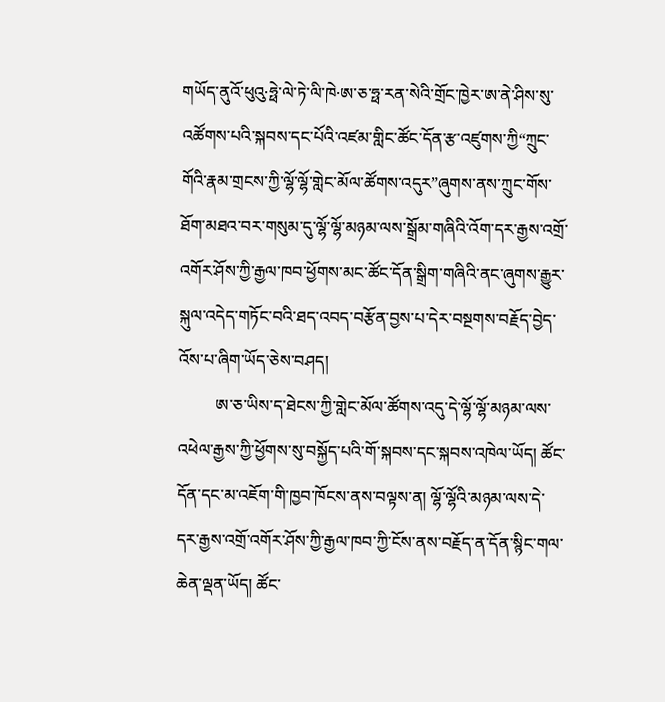གཡོད་ནུའོ་ཕུའུ·ཧྥེ་ལེ་ཏེ་ལི་ཁེ·ཨ་ཅ་ཧྥ་རན་སེའི་གྲོང་ཁྱེར་ཨ་ནེ་ཤིས་སུ་འཚོགས་པའི་སྐབས་དང་པོའི་འཛམ་གླིང་ཚོང་དོན་རྩ་འཛུགས་ཀྱི“ཀྲུང་གོའི་རྣམ་གྲངས་ཀྱི་ལྷོ་ལྷོ་གླེང་མོལ་ཚོགས་འདུར”ཞུགས་ནས་ཀྲུང་གོས་ཐོག་མཐའ་བར་གསུམ་དུ་ལྷོ་ལྷོ་མཉམ་ལས་སྒྲོམ་གཞིའི་འོག་དར་རྒྱས་འགྲོ་འགོར་ཤོས་ཀྱི་རྒྱལ་ཁབ་ཕྱོགས་མང་ཚོང་དོན་སྒྲིག་གཞིའི་ནང་ཞུགས་རྒྱུར་སྐུལ་འདེད་གཏོང་བའི་ཐད་འབད་བརྩོན་བྱས་པ་དེར་བསྔགས་བརྗོད་བྱེད་འོས་པ་ཞིག་ཡོད་ཅེས་བཤད།
         ཨ་ཅ་ཡིས་ད་ཐེངས་ཀྱི་གླེང་མོལ་ཚོགས་འདུ་དེ་ལྷོ་ལྷོ་མཉམ་ལས་འཕེལ་རྒྱས་ཀྱི་ཕྱོགས་སུ་བསྐྱོད་པའི་གོ་སྐབས་དང་སྐབས་འཁེལ་ཡོད། ཚོང་དོན་དང་མ་འཇོག་གི་ཁྱབ་ཁོངས་ནས་བལྟས་ན། ལྷོ་ལྷོའི་མཉམ་ལས་དེ་དར་རྒྱས་འགྲོ་འགོར་ཤོས་ཀྱི་རྒྱལ་ཁབ་ཀྱི་ངོས་ནས་བརྗོད་ན་དོན་སྙིང་གལ་ཆེན་ལྡན་ཡོད། ཚོང་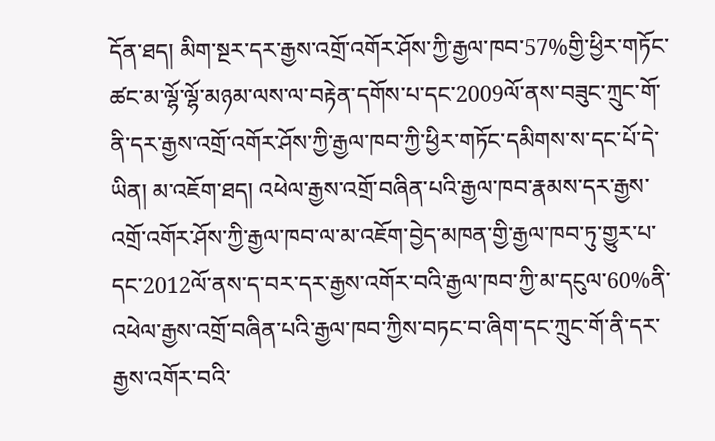དོན་ཐད། མིག་སྔར་དར་རྒྱས་འགྲོ་འགོར་ཤོས་ཀྱི་རྒྱལ་ཁབ་57%གྱི་ཕྱིར་གཏོང་ཚང་མ་ལྷོ་ལྷོ་མཉམ་ལས་ལ་བརྟེན་དགོས་པ་དང་2009ལོ་ནས་བཟུང་ཀྲུང་གོ་ནི་དར་རྒྱས་འགྲོ་འགོར་ཤོས་ཀྱི་རྒྱལ་ཁབ་ཀྱི་ཕྱིར་གཏོང་དམིགས་ས་དང་པོ་དེ་ཡིན། མ་འཇོག་ཐད། འཕེལ་རྒྱས་འགྲོ་བཞིན་པའི་རྒྱལ་ཁབ་རྣམས་དར་རྒྱས་འགྲོ་འགོར་ཤོས་ཀྱི་རྒྱལ་ཁབ་ལ་མ་འཇོག་བྱེད་མཁན་གྱི་རྒྱལ་ཁབ་ཏུ་གྱུར་པ་དང་2012ལོ་ནས་ད་བར་དར་རྒྱས་འགོར་བའི་རྒྱལ་ཁབ་ཀྱི་མ་དངུལ་60%ནི་འཕེལ་རྒྱས་འགྲོ་བཞིན་པའི་རྒྱལ་ཁབ་ཀྱིས་བཏང་བ་ཞིག་དང་ཀྲུང་གོ་ནི་དར་རྒྱས་འགོར་བའི་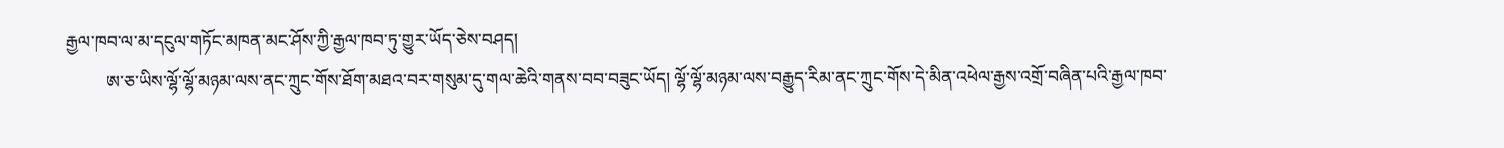རྒྱལ་ཁབ་ལ་མ་དངུལ་གཏོང་མཁན་མང་ཤོས་ཀྱི་རྒྱལ་ཁབ་ཏུ་གྱུར་ཡོད་ཅེས་བཤད།
         ཨ་ཅ་ཡིས་ལྷོ་ལྷོ་མཉམ་ལས་ནང་ཀྲུང་གོས་ཐོག་མཐའ་བར་གསུམ་དུ་གལ་ཆེའི་གནས་བབ་བཟུང་ཡོད། ལྷོ་ལྷོ་མཉམ་ལས་བརྒྱུད་རིམ་ནང་ཀྲུང་གོས་དེ་མིན་འཕེལ་རྒྱས་འགྲོ་བཞིན་པའི་རྒྱལ་ཁབ་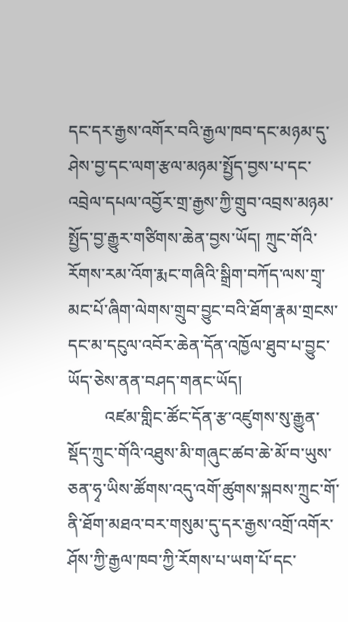དང་དར་རྒྱས་འགོར་བའི་རྒྱལ་ཁབ་དང་མཉམ་དུ་ཤེས་བྱ་དང་ལག་རྩལ་མཉམ་སྤྱོད་བྱས་པ་དང་འབྲེལ་དཔལ་འབྱོར་གྲ་རྒྱས་ཀྱི་གྲུབ་འབྲས་མཉམ་སྤྱོད་བྱ་རྒྱུར་གཙིགས་ཆེན་བྱས་ཡོད། ཀྲུང་གོའི་རོགས་རམ་འོག་རྨང་གཞིའི་སྒྲིག་བཀོད་ལས་གྲྭ་མང་པོ་ཞིག་ལེགས་གྲུབ་བྱུང་བའི་ཐོག་རྣམ་གྲངས་དང་མ་དངུལ་འབོར་ཆེན་དོན་འཁྱོལ་ཐུབ་པ་བྱུང་ཡོད་ཅེས་ནན་བཤད་གནང་ཡོད།
         འཛམ་གླིང་ཚོང་དོན་རྩ་འཛུགས་སུ་རྒྱུན་སྡོད་ཀྲུང་གོའི་འཐུས་མི་གཞུང་ཚབ་ཆེ་མོ་བ་ཡུས་ཅན་ཧྭ་ཡིས་ཚོགས་འདུ་འགོ་ཚུགས་སྐབས་ཀྲུང་གོ་ནི་ཐོག་མཐའ་བར་གསུམ་དུ་དར་རྒྱས་འགྲོ་འགོར་ཤོས་ཀྱི་རྒྱལ་ཁབ་ཀྱི་རོགས་པ་ཡག་པོ་དང་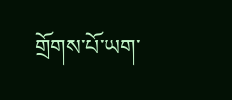གྲོགས་པོ་ཡག་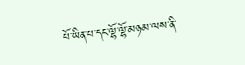པོ་ཡིན་པ་དང་ལྷོ་ལྷོ་མཉམ་ལས་ནི་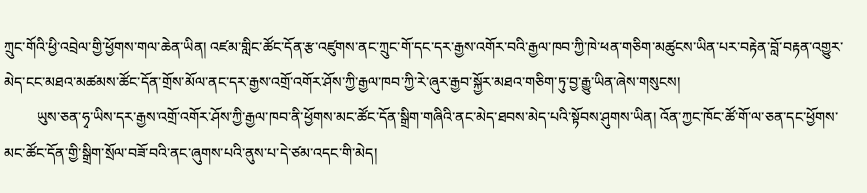ཀྲུང་གོའི་ཕྱི་འབྲེལ་གྱི་ཕྱོགས་གལ་ཆེན་ཡིན། འཛམ་གླིང་ཚོང་དོན་རྩ་འཛུགས་ནང་ཀྲུང་གོ་དང་དར་རྒྱས་འགོར་བའི་རྒྱལ་ཁབ་ཀྱི་ཁེ་ཕན་གཅིག་མཚུངས་ཡིན་པར་བརྟེན་བློ་བརྟན་འགྱུར་མེད་ངང་མཐའ་མཚམས་ཚོང་དོན་གྲོས་མོལ་ནང་དར་རྒྱས་འགྲོ་འགོར་ཤོས་ཀྱི་རྒྱལ་ཁབ་ཀྱི་རེ་ཞུར་རྒྱབ་སྐྱོར་མཐའ་གཅིག་ཏུ་བྱ་རྒྱུ་ཡིན་ཞེས་གསུངས།
         ཡུས་ཅན་ཧྭ་ཡིས་དར་རྒྱས་འགྲོ་འགོར་ཤོས་ཀྱི་རྒྱལ་ཁབ་ནི་ཕྱོགས་མང་ཚོང་དོན་སྒྲིག་གཞིའི་ནང་མེད་ཐབས་མེད་པའི་སྟོབས་ཤུགས་ཡིན། འོན་ཀྱང་ཁོང་ཚོ་གོ་ལ་ཅན་དང་ཕྱོགས་མང་ཚོང་དོན་གྱི་སྒྲིག་སྲོལ་བཟོ་བའི་ནང་ཞུགས་པའི་ནུས་པ་དེ་ཙམ་འདང་གི་མེད།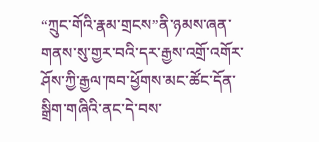“ཀྲུང་གོའི་རྣམ་གྲངས”ནི་ཉམས་ཞན་གནས་སུ་གྱར་བའི་དར་རྒྱས་འགྲོ་འགོར་ཤོས་ཀྱི་རྒྱལ་ཁབ་ཕྱོགས་མང་ཚོང་དོན་སྒྲིག་གཞིའི་ནང་དེ་བས་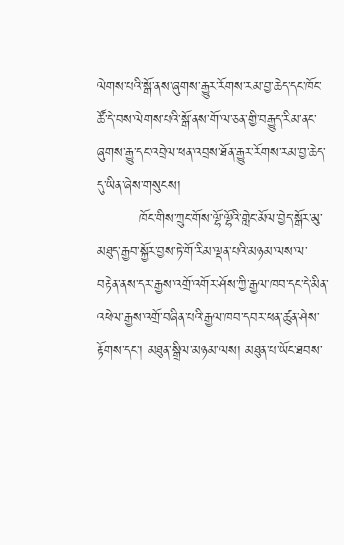ལེགས་པའི་སྒོ་ནས་ཞུགས་རྒྱུར་རོགས་རམ་བྱ་ཆེད་དང་ཁོང་ཚོ་དེ་བས་ལེགས་པའི་སྒོ་ནས་གོ་ལ་ཅན་གྱི་བརྒྱུད་རིམ་ནང་ཞུགས་རྒྱུ་དང་འབྲེལ་ཕན་འབྲས་ཐོན་རྒྱུར་རོགས་རམ་བྱ་ཆེད་དུ་ཡིན་ཞེས་གསུངས།
         ཁོང་གིས་ཀྲུང་གོས་ལྷོ་ལྷོའི་གླེང་མོལ་བྱེད་སྒོར་མུ་མཐུད་རྒྱབ་སྐྱོར་བྱས་ཏེ་གོ་རིམ་ལྡན་པའི་མཉམ་ལས་ལ་བརྟེན་ནས་དར་རྒྱས་འགྲོ་འགོར་ཤོས་ཀྱི་རྒྱལ་ཁབ་དང་དེ་མིན་འཕེལ་རྒྱས་འགྲོ་བཞིན་པའི་རྒྱལ་ཁབ་དབར་ཕན་ཚུན་ཤེས་རྟོགས་དང་། མཐུན་སྒྲིལ་མཉམ་ལས། མཐུན་པ་ཡོང་ཐབས་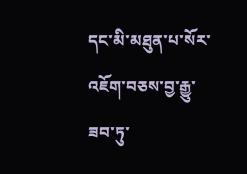དང་མི་མཐུན་པ་སོར་འཇོག་བཅས་བྱ་རྒྱུ་ཟབ་ཏུ་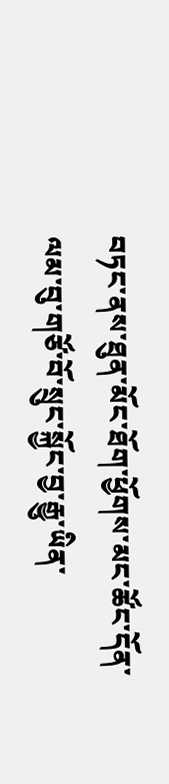བཏང་ནས་ཐུན་མོང་ཐོག་ཕྱོགས་མང་ཚོང་དོན་ལམ་བུ་གཙོ་བོ་སྲུང་སྐྱོང་བྱ་རྒྱུ་ཡིན་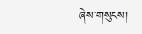ཞེས་གསུངས།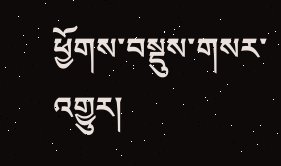ཕྱོགས་བསྡུས་གསར་འགྱུར།